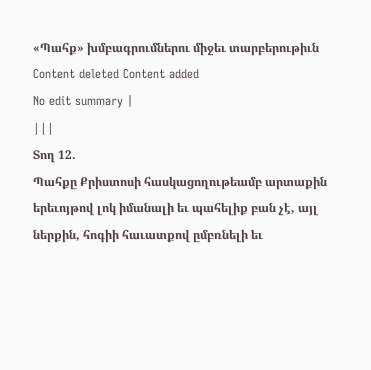«Պահք» խմբագրումներու միջեւ տարբերութիւն
Content deleted Content added
No edit summary |
|||
Տող 12.
Պահքը Քրիստոսի հասկացողութեամբ արտաքին երեւոյթով լոկ իմանալի եւ պահելիք բան չէ, այլ ներքին, հոգիի հաւատքով ըմբռնելի եւ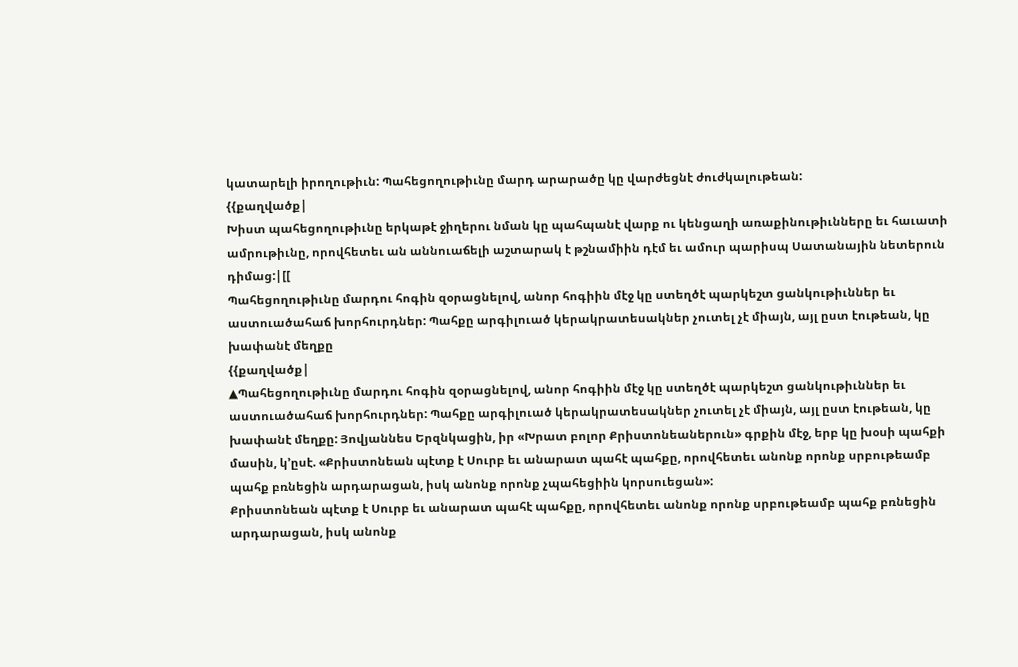կատարելի իրողութիւն: Պահեցողութիւնը մարդ արարածը կը վարժեցնէ ժուժկալութեան:
{{քաղվածք|
Խիստ պահեցողութիւնը երկաթէ ջիղերու նման կը պահպանէ վարք ու կենցաղի առաքինութիւնները եւ հաւատի ամրութիւնը, որովհետեւ ան աննուաճելի աշտարակ է թշնամիին դէմ եւ ամուր պարիսպ Սատանային նետերուն դիմաց:|[[
Պահեցողութիւնը մարդու հոգին զօրացնելով, անոր հոգիին մէջ կը ստեղծէ պարկեշտ ցանկութիւններ եւ աստուածահաճ խորհուրդներ: Պահքը արգիլուած կերակրատեսակներ չուտել չէ միայն, այլ ըստ էութեան, կը խափանէ մեղքը
{{քաղվածք|
▲Պահեցողութիւնը մարդու հոգին զօրացնելով, անոր հոգիին մէջ կը ստեղծէ պարկեշտ ցանկութիւններ եւ աստուածահաճ խորհուրդներ: Պահքը արգիլուած կերակրատեսակներ չուտել չէ միայն, այլ ըստ էութեան, կը խափանէ մեղքը: Յովյաննես Երզնկացին, իր «Խրատ բոլոր Քրիստոնեաներուն» գրքին մէջ, երբ կը խօսի պահքի մասին, կ’ըսէ. «Քրիստոնեան պէտք է Սուրբ եւ անարատ պահէ պահքը, որովհետեւ անոնք որոնք սրբութեամբ պահք բռնեցին արդարացան, իսկ անոնք որոնք չպահեցիին կորսուեցան»:
Քրիստոնեան պէտք է Սուրբ եւ անարատ պահէ պահքը, որովհետեւ անոնք որոնք սրբութեամբ պահք բռնեցին արդարացան, իսկ անոնք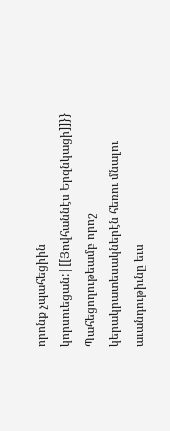որոնք չպահեցիին կորսուեցան:|[[Յովհաննէս Երզնկացի]]}}
Պահեցողութեամբ որոշ կերակրատեսակներէն հեռու մնալու աւանդութիւնը եւս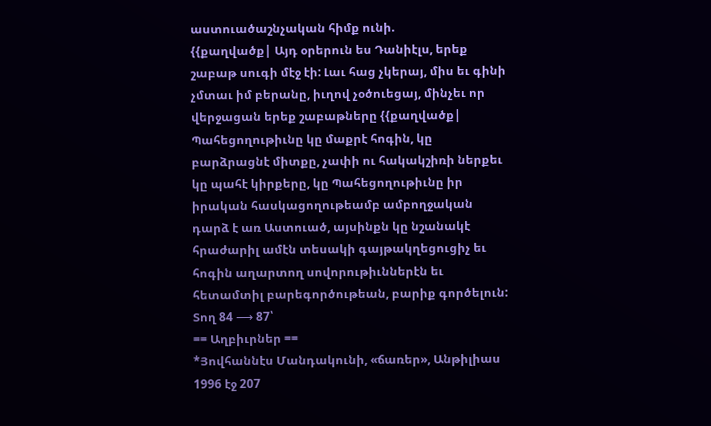աստուածաշնչական հիմք ունի.
{{քաղվածք| Այդ օրերուն ես Դանիէլս, երեք շաբաթ սուգի մէջ էի: Լաւ հաց չկերայ, միս եւ գինի չմտաւ իմ բերանը, իւղով չօծուեցայ, մինչեւ որ վերջացան երեք շաբաթները {{քաղվածք| Պահեցողութիւնը կը մաքրէ հոգին, կը բարձրացնէ միտքը, չափի ու հակակշիռի ներքեւ կը պահէ կիրքերը, կը Պահեցողութիւնը իր իրական հասկացողութեամբ ամբողջական դարձ է առ Աստուած, այսինքն կը նշանակէ հրաժարիլ ամէն տեսակի գայթակղեցուցիչ եւ հոգին աղարտող սովորութիւններէն եւ հետամտիլ բարեգործութեան, բարիք գործելուն:
Տող 84 ⟶ 87՝
== Աղբիւրներ ==
*Յովհաննէս Մանդակունի, «ճառեր», Անթիլիաս 1996 էջ 207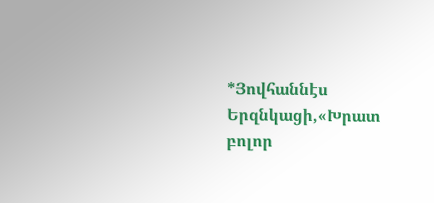*Յովհաննէս Երզնկացի,«Խրատ բոլոր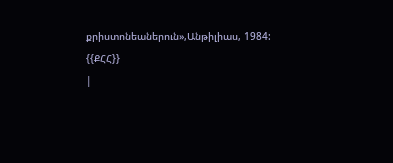քրիստոնեաներուն»,Անթիլիաս, 1984:
{{ՔՀՀ}}
|